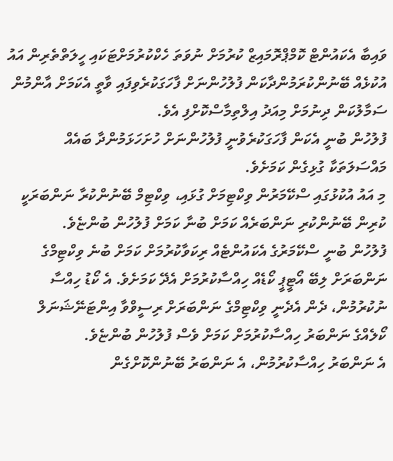ވައިބާ އެކައުންޓް ކޮމްޕްރޮމައިޒް ކުރުމަށް ނުވަތަ ހެކްކުރުމަށްޓަކައި ހީލަތްތެރިން އައު އުކުޅެއް ބޭނުންކުރަމުންދާކަން ފުލުހުންނަށް ފާހަގަކުރެވިފައި ވާތީ އެކަމަށް އާންމުން ސަމާލުކަން ދިނުމަށް މިއަދު އިލްތިމާސްކޮށްފި އެވެ.
ފުލުހުން ބުނީ އެކަން ފާހަގަކުރެވުނީ ފުލުހުންނަށް ހުށަހަޅަމުންދާ ބައެއް މައްސަލަތަކާ ގުޅިގެން ކަމަށެވެ.
މި އައު އުކުޅުގައި ސްކޭމަރުން ވިކްޓިމަށް ގުޅައި، ވިކްޓިމް ބޭނުންކުރާ ނަންބަރަކީ ކުރިން ބޭނުންކުރި ނަންބަރެއް ކަމަށް ބުނާ ކަމަށް ފުލުހުން ބުންޏެވެ.
ފުލުހުން ބުނީ ސްކޭމަރުގެ އެކައުންޓެއް ރިކަވާކުރުމަށް ކަމަށް ބުނެ ވިކްޓިމްގެ ނަންބަރަށް ލިބޭ އޯޓީޕީ ކޯޑެއް ހިއްސާކުރުމަށް އެދޭ ކަމަށެވެ. އެ ކޯޑު ހިއްސާ ނުކުރުމުން، ދެން އެދެނީ ވިކްޓިމްގެ ނަންބަރަށް ރިސީވްވާ އިންޓަނޭޝަނަލް ކޯލެއްގެ ނަންބަރު ހިއްސާކުރުމަށް ކަމަށް ވެސް ފުލުހުން ބުންޏެވެ.
އެ ނަންބަރު ހިއްސާކުރުމުން، އެ ނަންބަރު ބޭނުންކޮށްގެން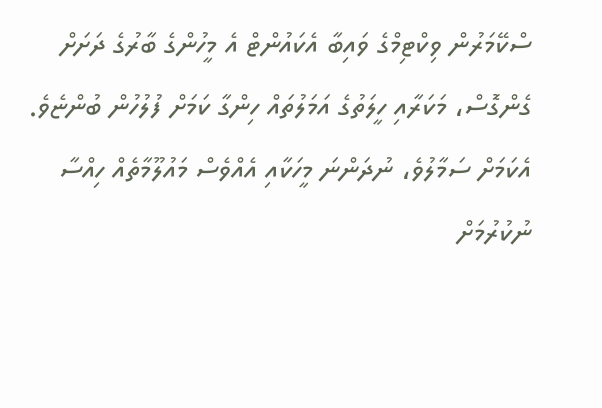ސްކޭމަރުން ވިކްޓިމްގެ ވައިބާ އެކައުންޓް އެ މީހުންގެ ބާރުގެ ދަށަށް ގެންގޮސް، މަކަރާއި ހީލަތުގެ އަމަލުތައް ހިންގާ ކަމަށް ފުލުހުން ބުންޏެވެ.
އެކަމަށް ސަމާލުވެ، ނުދަންނަ މީހަކާއި އެއްވެސް މައުލޫމާތެއް ހިއްސާ ނުކުރުމަށް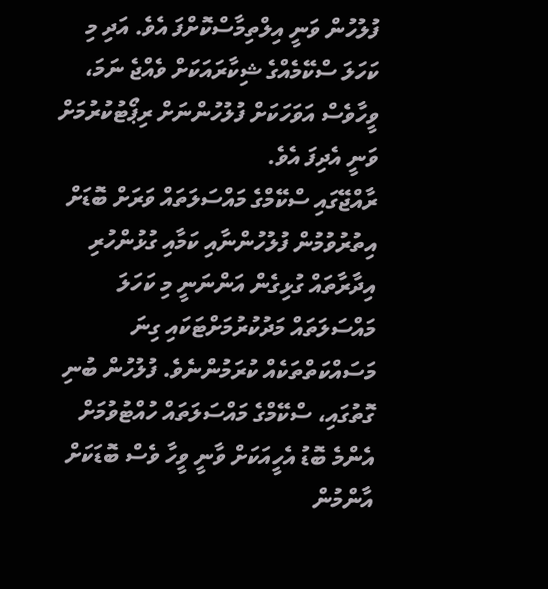ފުލުހުން ވަނީ އިލްތިމާސްކޮށްފަ އެވެ. އަދި މި ކަހަލަ ސްކޭމެއްގެ ޝިކާރައަކަށް ވެއްޖެ ނަމަ، ވީހާވެސް އަވަހަކަށް ފުލުހުންނަށް ރިޕޯޓުކުރުމަށް ވަނީ އެދިފަ އެވެ.
ރާއްޖޭގައި ސްކޭމްގެ މައްސަލަތައް ވަރަށް ބޮޑަށް އިތުރުވުމުން ފުލުހުންނާއި ކަމާއި ގުޅުންހުރި އިދާރާތައް ގުޅިގެން އަންނަނީ މި ކަހަލަ މައްސަލަތައް މަދުކުރުމަށްޓަކައި ގިނަ މަސައްކަތްތަކެއް ކުރަމުންނެވެ. ފުލުހުން ބުނި ގޮތުގައި، ސްކޭމްގެ މައްސަލަތައް ހުއްޓުވުމަށް އެންމެ ބޮޑު އެހީއަކަށް ވާނީ ވީހާ ވެސް ބޮޑަކަށް އާންމުން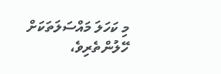މި ކަހަލަ މައްސަލަތަކަށް ހޭލުންތެރިވެ،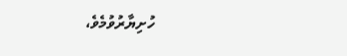ހުށިޔާރުވުމެވެ،